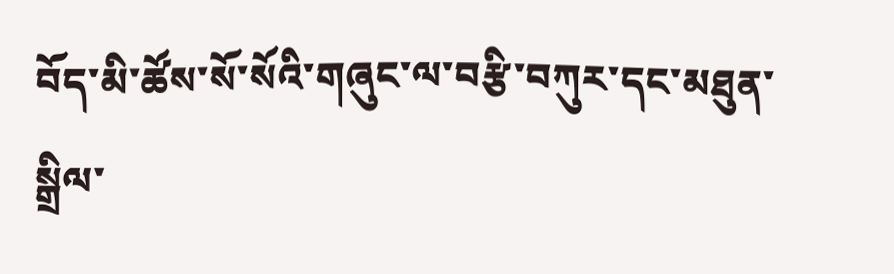བོད་མི་ཚོས་སོ་སོའི་གཞུང་ལ་བརྩི་བཀུར་དང་མཐུན་སྒྲིལ་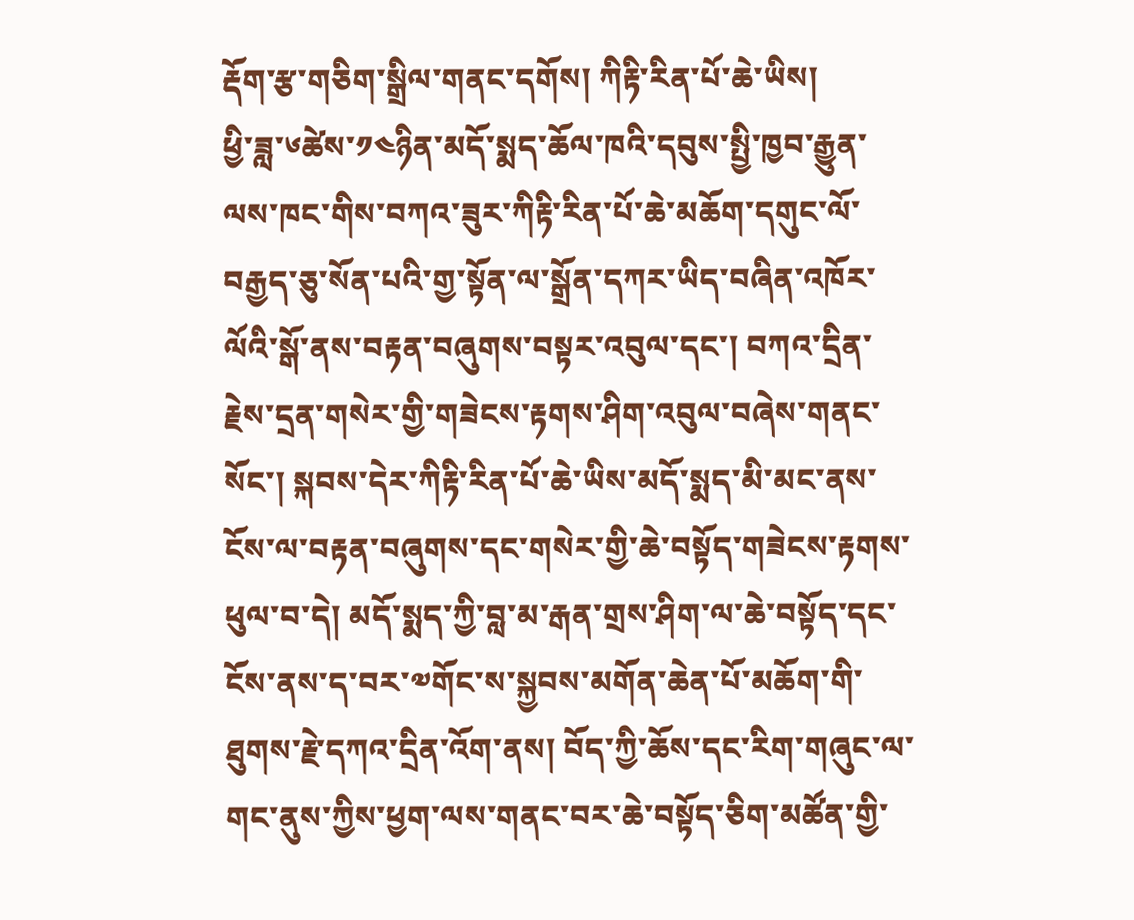རྡོག་རྩ་གཅིག་སྒྲིལ་གནང་དགོས། ཀིརྟི་རིན་པོ་ཆེ་ཡིས།
ཕྱི་ཟླ་༦ཚེས་༡༤ཉིན་མདོ་སྨད་ཆོལ་ཁའི་དབུས་སྤྱི་ཁྱབ་རྒྱུན་ལས་ཁང་གིས་བཀའ་ཟུར་ཀིརྟི་རིན་པོ་ཆེ་མཆོག་དགུང་ལོ་བརྒྱད་ཅུ་སོན་པའི་གྱ་སྟོན་ལ་སྒྲོན་དཀར་ཡིད་བཞིན་འཁོར་ལོའི་སྒོ་ནས་བརྟན་བཞུགས་བསྟར་འབུལ་དང་། བཀའ་དྲིན་རྗེས་དྲན་གསེར་གྱི་གཟེངས་རྟགས་ཤིག་འབུལ་བཞེས་གནང་སོང་། སྐབས་དེར་ཀིརྟི་རིན་པོ་ཆེ་ཡིས་མདོ་སྨད་མི་མང་ནས་ངོས་ལ་བརྟན་བཞུགས་དང་གསེར་གྱི་ཆེ་བསྟོད་གཟེངས་རྟགས་ཕུལ་བ་དེ། མདོ་སྨད་ཀྱི་བླ་མ་རྒན་གྲས་ཤིག་ལ་ཆེ་བསྟོད་དང་ངོས་ནས་ད་བར་༧གོང་ས་སྐྱབས་མགོན་ཆེན་པོ་མཆོག་གི་ཐུགས་རྗེ་དཀའ་དྲིན་འོག་ནས། བོད་ཀྱི་ཆོས་དང་རིག་གཞུང་ལ་གང་ནུས་ཀྱིས་ཕྱག་ལས་གནང་བར་ཆེ་བསྟོད་ཅིག་མཚོན་གྱི་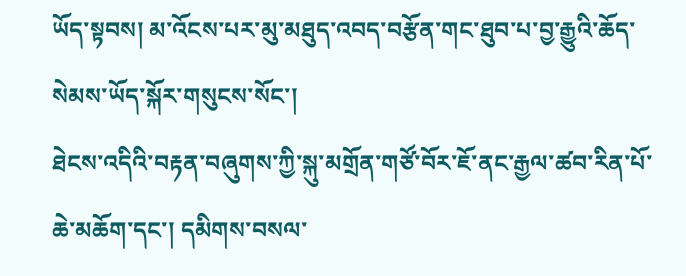ཡོད་སྟབས། མ་འོངས་པར་མུ་མཐུད་འབད་བརྩོན་གང་ཐུབ་པ་བྱ་རྒྱུའི་ཆོད་སེམས་ཡོད་སྐོར་གསུངས་སོང་།
ཐེངས་འདིའི་བརྟན་བཞུགས་ཀྱི་སྐུ་མགྲོན་གཙོ་བོར་ཇོ་ནང་རྒྱལ་ཚབ་རིན་པོ་ཆེ་མཆོག་དང་། དམིགས་བསལ་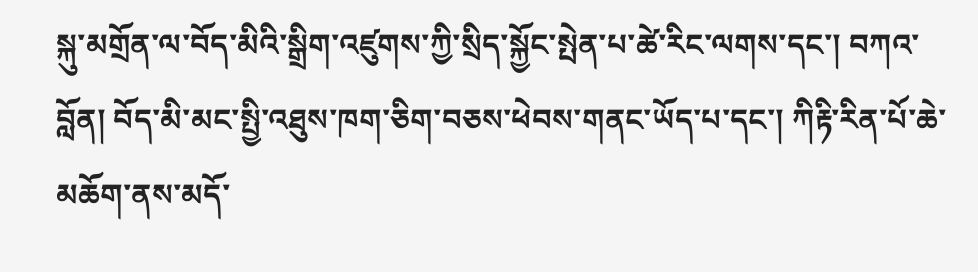སྐུ་མགྲོན་ལ་བོད་མིའི་སྒྲིག་འཛུགས་ཀྱི་སྲིད་སྐྱོང་སྤེན་པ་ཚེ་རིང་ལགས་དང་། བཀའ་བློན། བོད་མི་མང་སྤྱི་འཐུས་ཁག་ཅིག་བཅས་ཕེབས་གནང་ཡོད་པ་དང་། ཀིརྟི་རིན་པོ་ཆེ་མཆོག་ནས་མདོ་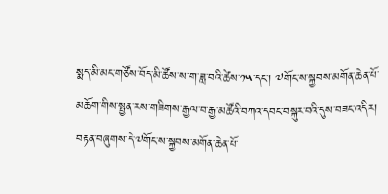སྨད་མི་མང་གཙོས་བོད་མི་ཚོས་ས་ག་ཟླ་བའི་ཚེས་༡༥་དང་། ༧གོང་ས་སྐྱབས་མགོན་ཆེན་པོ་མཆོག་གིས་སྤྱན་རས་གཟིགས་རྒྱལ་བ་རྒྱ་མཚོའི་བཀའ་དབང་བསྐུར་བའི་དུས་བཟང་འདིར། བརྟན་བཞུགས་དེ་༧གོང་ས་སྐྱབས་མགོན་ཆེན་པོ་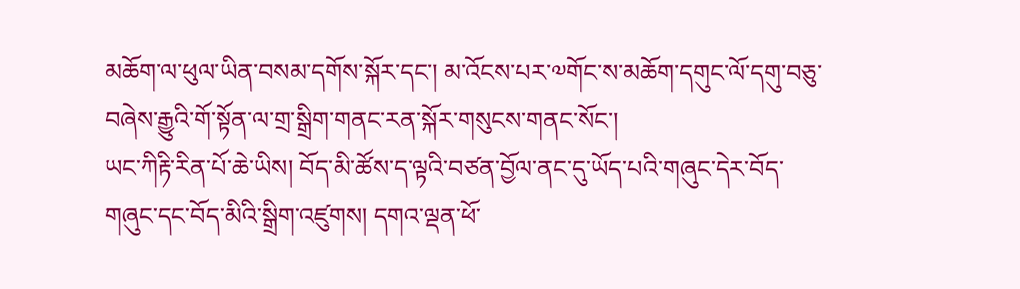མཆོག་ལ་ཕུལ་ཡིན་བསམ་དགོས་སྐོར་དང་། མ་འོངས་པར་༧གོང་ས་མཆོག་དགུང་ལོ་དགུ་བཅུ་བཞེས་རྒྱུའི་གོ་སྟོན་ལ་གྲ་སྒྲིག་གནང་རན་སྐོར་གསུངས་གནང་སོང་།
ཡང་ཀིརྟི་རིན་པོ་ཆེ་ཡིས། བོད་མི་ཚོས་ད་ལྟའི་བཙན་བྱོལ་ནང་དུ་ཡོད་པའི་གཞུང་དེར་བོད་གཞུང་དང་བོད་མིའི་སྒྲིག་འཛུགས། དགའ་ལྡན་ཕོ་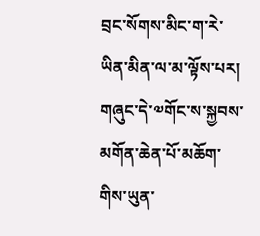བྲང་སོགས་མིང་ག་རེ་ཡིན་མིན་ལ་མ་ལྟོས་པར། གཞུང་དེ་༧གོང་ས་སྐྱབས་མགོན་ཆེན་པོ་མཆོག་གིས་ཡུན་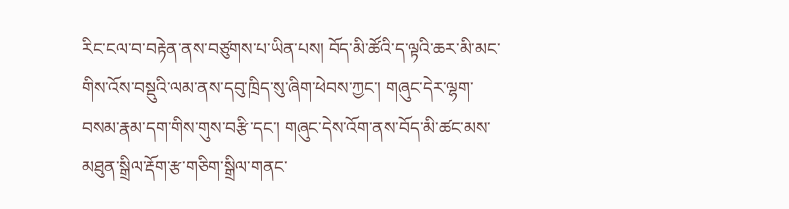རིང་ངལ་བ་བརྟེན་ནས་བཙུགས་པ་ཡིན་པས། བོད་མི་ཚོའི་ད་ལྟའི་ཆར་མི་མང་གིས་འོས་བསྡུའི་ལམ་ནས་དབུ་ཁྲིད་སུ་ཞིག་ཕེབས་ཀྱང་། གཞུང་དེར་ལྷག་བསམ་རྣམ་དག་གིས་གུས་བརྩི་དང་། གཞུང་དེས་འོག་ནས་བོད་མི་ཚང་མས་མཐུན་སྒྲིལ་རྡོག་རྩ་གཅིག་སྒྲིལ་གནང་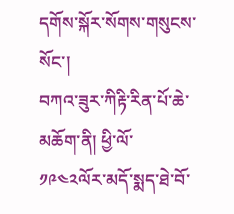དགོས་སྐོར་སོགས་གསུངས་སོང་།
བཀའ་ཟུར་ཀིརྟི་རིན་པོ་ཆེ་མཆོག་ནི། ཕྱི་ལོ་༡༩༤༢ལོར་མདོ་སྨད་ཐེ་བོ་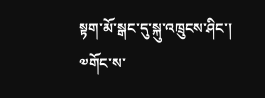སྟག་མོ་སྒང་དུ་སྐུ་འཁྲུངས་ཤིང་། ༧གོང་ས་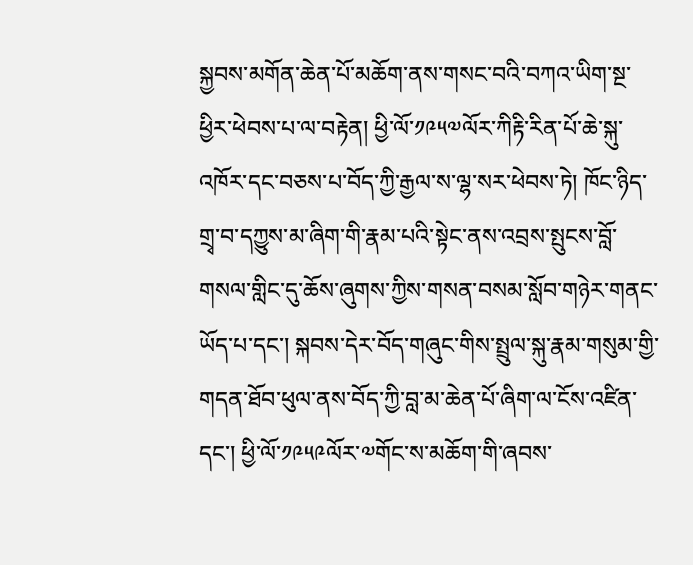སྐྱབས་མགོན་ཆེན་པོ་མཆོག་ནས་གསང་བའི་བཀའ་ཡིག་སྔ་ཕྱིར་ཕེབས་པ་ལ་བརྟེན། ཕྱི་ལོ་༡༩༥༧ལོར་ཀིརྟི་རིན་པོ་ཆེ་སྐུ་འཁོར་དང་བཅས་པ་བོད་ཀྱི་རྒྱལ་ས་ལྷ་སར་ཕེབས་ཏེ། ཁོང་ཉིད་གྲྭ་བ་དཀྱུས་མ་ཞིག་གི་རྣམ་པའི་སྟེང་ནས་འབྲས་སྤུངས་བློ་གསལ་གླིང་དུ་ཆོས་ཞུགས་ཀྱིས་གསན་བསམ་སློབ་གཉེར་གནང་ཡོད་པ་དང་། སྐབས་དེར་བོད་གཞུང་གིས་སྤྲུལ་སྐུ་རྣམ་གསུམ་གྱི་གདན་ཐོབ་ཕུལ་ནས་བོད་ཀྱི་བླ་མ་ཆེན་པོ་ཞིག་ལ་ངོས་འཛིན་དང་། ཕྱི་ལོ་༡༩༥༩ལོར་༧གོང་ས་མཆོག་གི་ཞབས་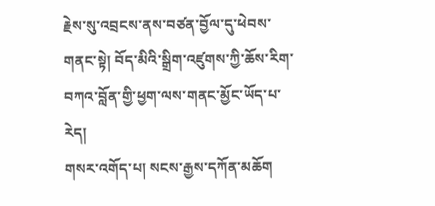རྗེས་སུ་འབྲངས་ནས་བཙན་བྱོལ་དུ་ཕེབས་གནང་སྟེ། བོད་མིའི་སྒྲིག་འཛུགས་ཀྱི་ཆོས་རིག་བཀའ་བློན་གྱི་ཕྱག་ལས་གནང་མྱོང་ཡོད་པ་རེད།
གསར་འགོད་པ། སངས་རྒྱས་དཀོན་མཆོག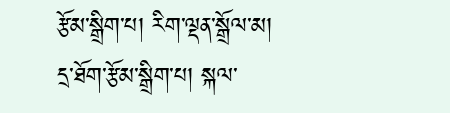རྩོམ་སྒྲིག་པ། རིག་ལྡན་སྒྲོལ་མ།
དྲ་ཐོག་རྩོམ་སྒྲིག་པ། སྐལ་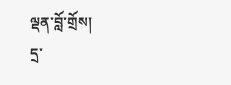ལྡན་བློ་གྲོས།
དྲ་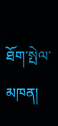ཐོག་སྤེལ་མཁན།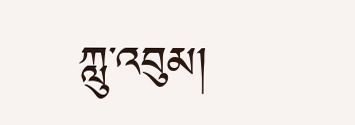ཀླུ་འབུམ།